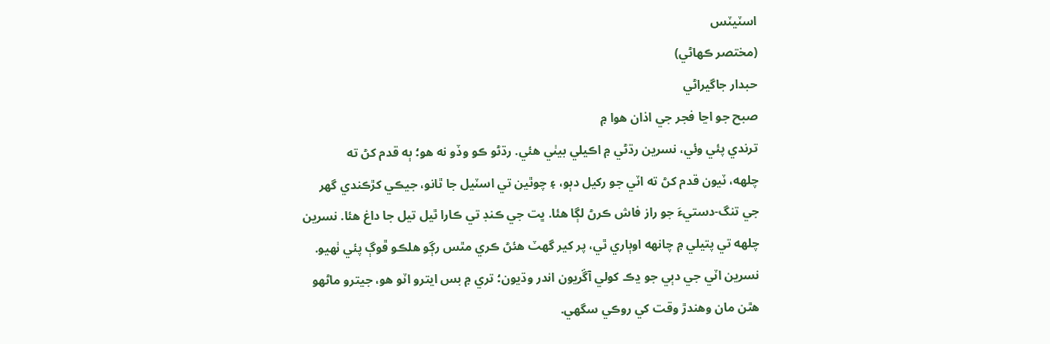اسٽيٽس
(مختصر ڪهاڻي)
حبدار جاگيراڻي
صبح جو اڃا فجر جي اذان هوا ۾
ترندي پئي وئي، نسرين رڌڻي ۾ اڪيلي بيٺي هئي. رڌڻو ڪو وڏو نه هو؛ ٻه قدم کڻ ته
چلهه، ٽيون قدم کڻ ته اٽي جو رکيل دٻو، ۽ چوٿين تي اسٽيل جا ٿانو، جيڪي کڙڪندي گھر
جي تنگ-دستيءَ جو راز فاش ڪرڻ لڳا هئا. ڀت جي ڪنڊ تي ڪارا ٿيل تيل جا داغ هئا. نسرين
چلهه تي پتيلي ۾ چانهه اوٻاري ٿي، پر کير گهٽ هئڻ ڪري مٿس رڳو هلڪو ڦوڳ پئي ٺهيو.
نسرين اٽي جي دٻي جو ڍڪ کولي آڱريون اندر وڌيون؛ تري ۾ بس ايترو اٽو هو، جيترو ماڻهو
هٿن مان وهندڙ وقت کي روڪي سگهي.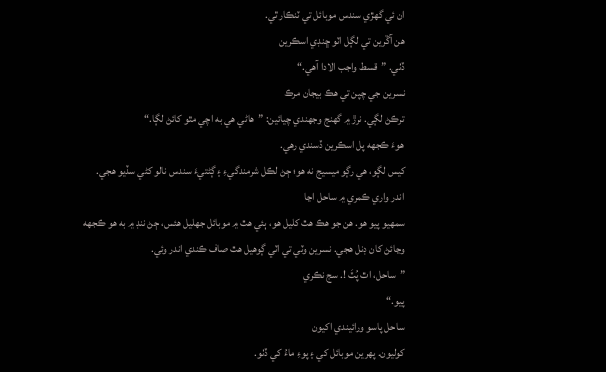ان ئي گهڙي سندس موبائل تي ٽنڪار ٿي.
هن آڱرين تي لڳل اٽو ڇنڊي اسڪرين
ڏٺي. ”قسط واجب الادا آهي.“
نسرين جي چپن تي هڪ بيجان مرڪ
ترڪڻ لڳي. نرڙ ۾ گھنج وجهندي چيائين: ”هاڻي هي به اچي مٿو کائڻ لڳا.“
هوءَ ڪجهه پل اسڪرين ڏسندي رهي.
کيس لڳو، هي رڳو ميسيج نه هو؛ ڄڻ لڪل شرمندگيءِ ۽ ڳڻتيءَ سندس نالو کڻي سڏيو هجي.
اندر واري ڪمري ۾ ساحل اڃا
سمهيو پيو هو. هن جو هڪ هٿ کليل هو، ٻئي هٿ ۾ موبائل جهليل هئس، ڄڻ ننڊ ۾ به هو ڪجهه
وڃائڻ کان ڊنل هجي. نسرين وٽي تي اٽي ڳوهيل هٿ صاف ڪندي اندر وئي.
”ساحل، اٿ پُٽَ !. سج نڪري
پيو.“
ساحل پاسو ورائيندي اکيون
کوليون. پهرين موبائل کي ۽ پوءِ ماءُ کي ڏٺو.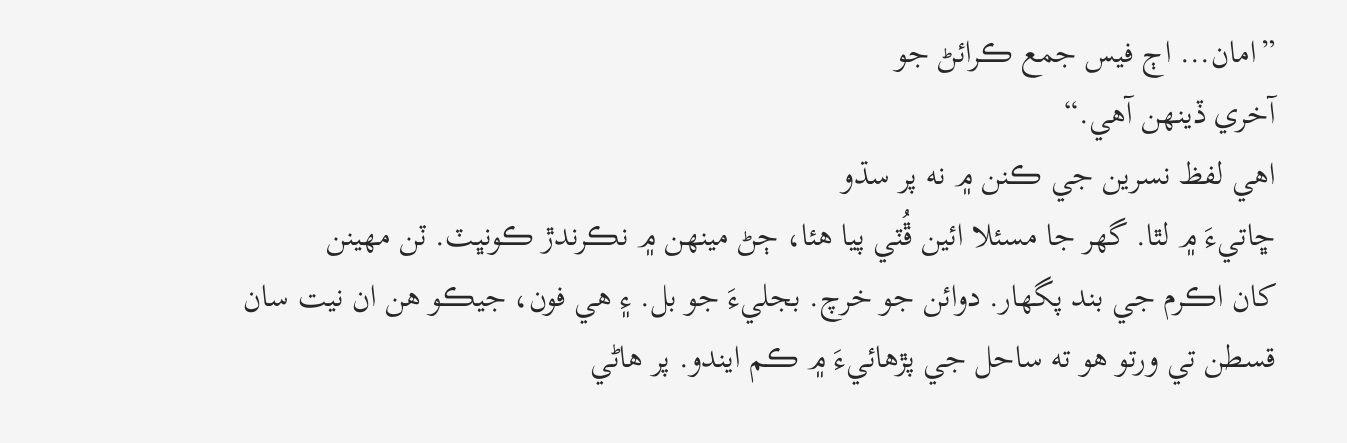”امان... اڄ فيس جمع ڪرائڻ جو
آخري ڏينهن آهي.“
اهي لفظ نسرين جي ڪنن ۾ نه پر سڌو
ڇاتيءَ ۾ لٿا. گهر جا مسئلا ائين ڦُٽي پيا هئا، ڄڻ مينهن ۾ نڪرندڙ ڪونڀٽ. ٽن مهينن
کان اڪرم جي بند پگهار. دوائن جو خرچ. بجليءَ جو بل. ۽ هي فون، جيڪو هن ان نيت سان
قسطن تي ورتو هو ته ساحل جي پڙهائيءَ ۾ ڪم ايندو. پر هاڻي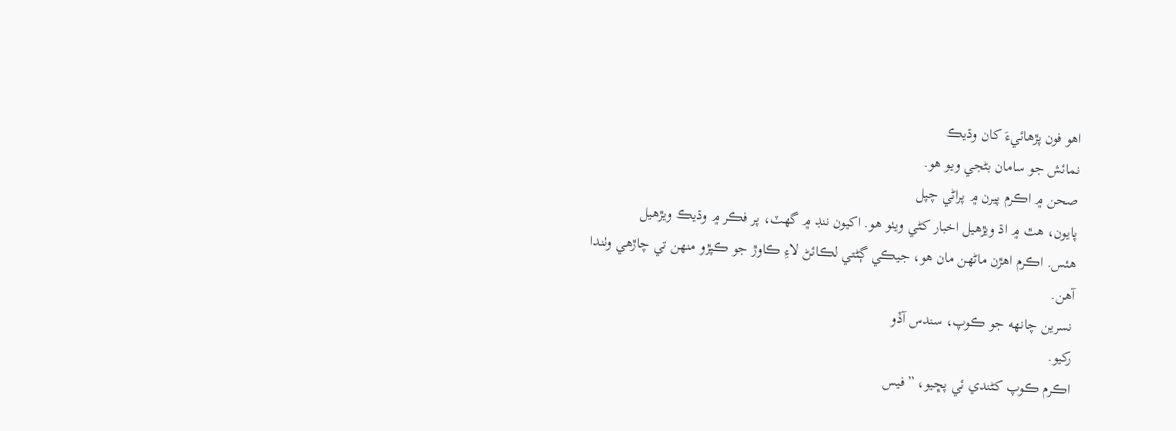اهو فون پڙهائيءَ کان وڌيڪ
نمائش جو سامان بڻجي ويو هو.
صحن ۾ اڪرم پيرن ۾ پراڻي چپل
پايون، هٿ ۾ اڌ ويڙهيل اخبار کڻي ويٺو هو. اکيون ننڊ ۾ گهٽ، پر فڪر ۾ وڌيڪ ويڙهيل
هئس. اڪرم اهڙن ماڻهن مان هو، جيڪي ڳڻتي لڪائڻ لاءِ ڪاوڙ جو ڪپڙو منهن تي چاڙهي وٺندا
آهن.
نسرين چانهه جو ڪوپ، سندس آڏو
رکيو.
اڪرم ڪوپ کڻندي ئي پڇيو، ”فيس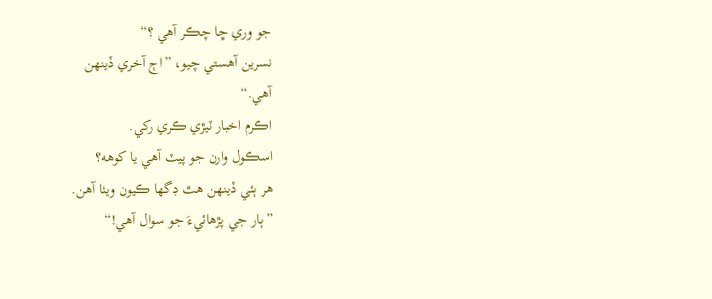جو وري ڇا چڪر آهي ؟“
نسرين آهستي چيو، ”اڄ آخري ڏينهن
آهي.“
اڪرم اخبار ٽيڙي ڪري رکي.
اسڪول وارن جو پيٽ آهي يا کوهه؟
هر ٻئي ڏينهن هٿ ڊگها ڪيون ويٺا آهن.
”ٻار جي پڙهائيءَ جو سوال آهي!“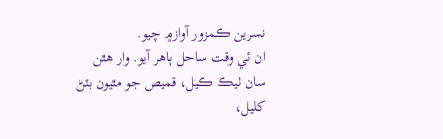نسرين ڪمزور آواز۾ چيو.
ان ئي وقت ساحل ٻاهر آيو. وار هٿن
سان ٺيڪ ڪيل، قميص جو مٿيون بٽڻ کليل،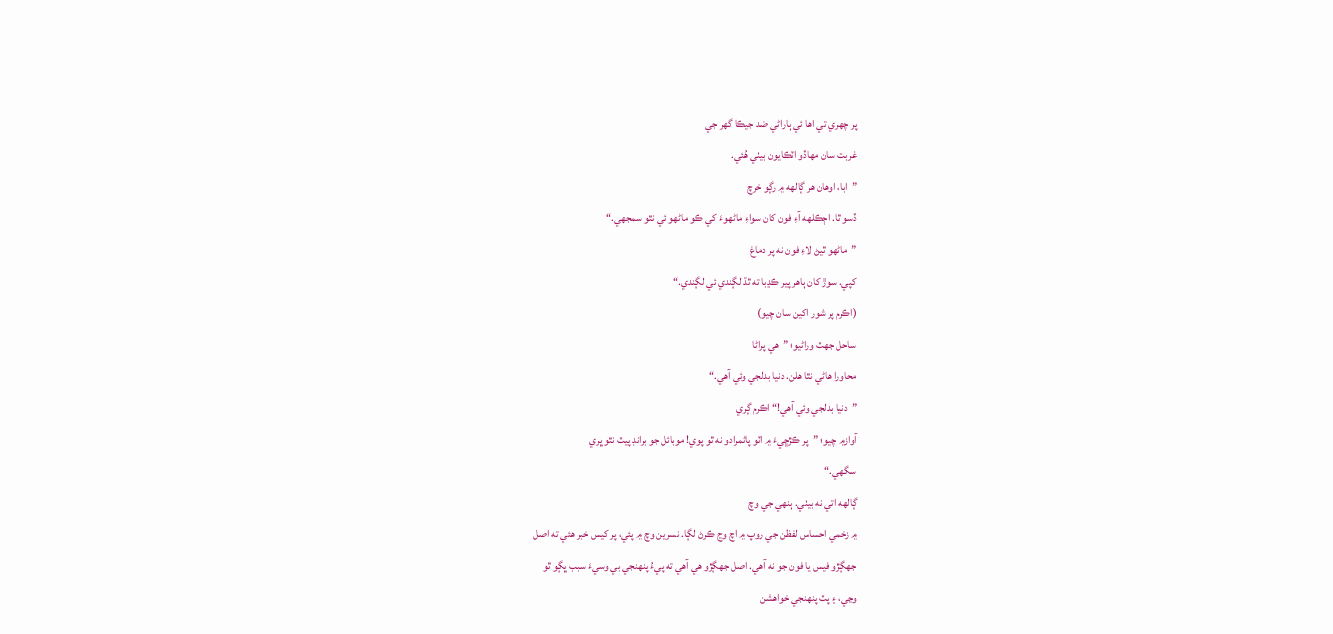پر چهري تي اها ئي ٻاراڻي ضد جيڪا گھر جي
غربت سان مهاڏو اٽڪايون بيٺي هُئي.
”ابا، اوهان هر ڳالهه ۾ رڳو خرچ
ڏسو ٿا. اڄڪلهه آءِ فون کان سواءِ ماڻهوءَ کي ڪو ماڻهو ئي نٿو سمجهي.“
”ماڻهو ٿيڻ لاءِ فون نه پر دماغ
کپي. سوڙ کان ٻاهر پير ڪڍبا ته ٿڌ لڳندي ئي لڳندي.“
(اڪرم پر شور اکين سان چيو)
ساحل جهٽ وراڻيو؛ ”هي پراڻا
محاورا هاڻي نٿا هلن. دنيا بدلجي وئي آهي.“
”دنيا بدلجي وئي آهي!“ اڪرم ڳري
آواز۾ چيو؛ ”پر ڪڙڇيءَ ۾ اٽو پاڻمرادو نه ٿو پوي! موبائل جو برانڊ پيٽ نٿو ڀري
سگهي.“
ڳالهه اتي نه بيٺي. ٻنهي جي وچ
۾ زخمي احساس لفظن جي روپ ۾ اچ وڃ ڪرڻ لڳا. نسرين وچ ۾ پئي، پر کيس خبر هئي ته اصل
جهڳڙو فيس يا فون جو نه آهي. اصل جهڳڙو هي آهي ته پيءُ پنهنجي بي وسيءَ سبب ڀڳو ٿو
وڃي، ۽ پٽ پنهنجي خواهشن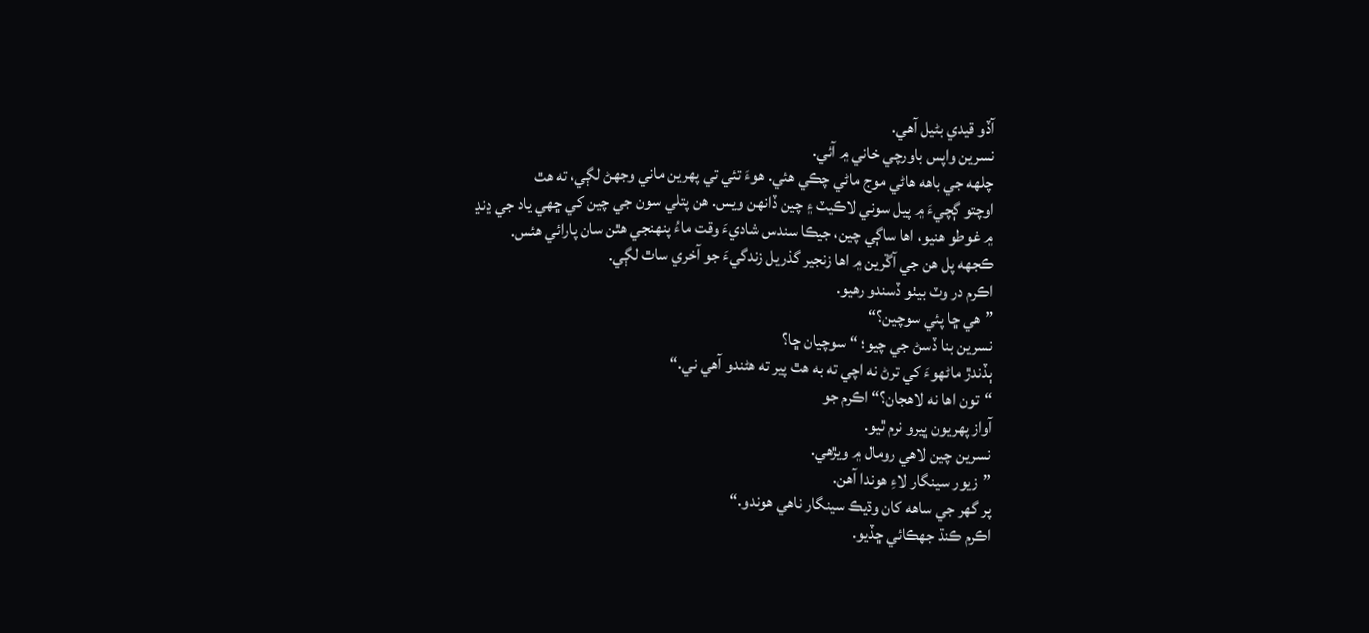آڏو قيدي بڻيل آهي.
نسرين واپس باورچي خاني ۾ آئي.
چلهه جي باهه هاڻي موج ماڻي چڪي هئي. هوءَ تئي تي پهرين ماني وجھڻ لڳي، ته هٿ
اوچتو ڳچيءَ ۾ پيل سوني لاڪيٽ ۽ چين ڏانهن ويس. هن پتلي سون جي چين کي ڇهي ياد جي ڍنڍ
۾ غوطو هنيو، اها ساڳي چين، جيڪا سندس شاديءَ وقت ماءُ پنهنجي هٿن سان پارائي هئس.
ڪجهه پل هن جي آڱرين ۾ اها زنجير گذريل زندگيءَ جو آخري ساٿ لڳي.
اڪرم در وٽ بيٺو ڏسندو رهيو.
”هي ڇا پئي سوچين؟“
نسرين بنا ڏسڻ جي چيو؛ “سوچيان ڇا؟
ٻڏندڙ ماڻهوءَ کي ترڻ نه اچي ته به هٿ پير ته هڻندو آهي ني.“
“تون اها نه لاهجان؟“ اڪرم جو
آواز پهريون ڀيرو نرم ٿيو.
نسرين چين لاهي رومال ۾ ويڙهي.
”زيور سينگار لاءِ هوندا آهن.
پر گھر جي ساهه کان وڌيڪ سينگار ناهي هوندو.“
اڪرم ڪنڌ جهڪائي ڇڏيو.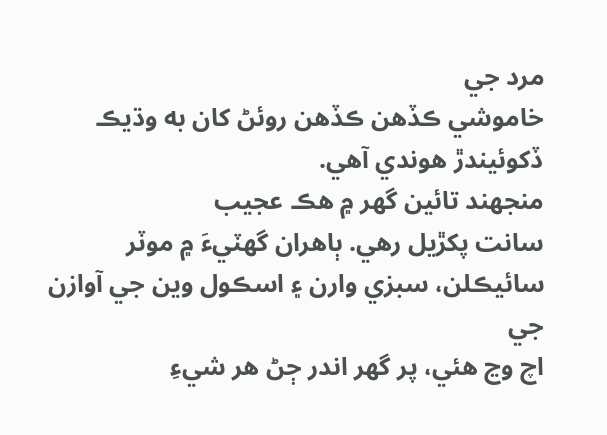مرد جي
خاموشي ڪڏهن ڪڏهن روئڻ کان به وڌيڪ ڏکوئيندڙ هوندي آهي.
منجهند تائين گهر ۾ هڪ عجيب
سانت پکڙيل رهي. ٻاهران گهٽيءَ ۾ موٽر سائيڪلن، سبزي وارن ۽ اسڪول وين جي آوازن جي
اچ وڃ هئي، پر گهر اندر ڄڻ هر شيءِ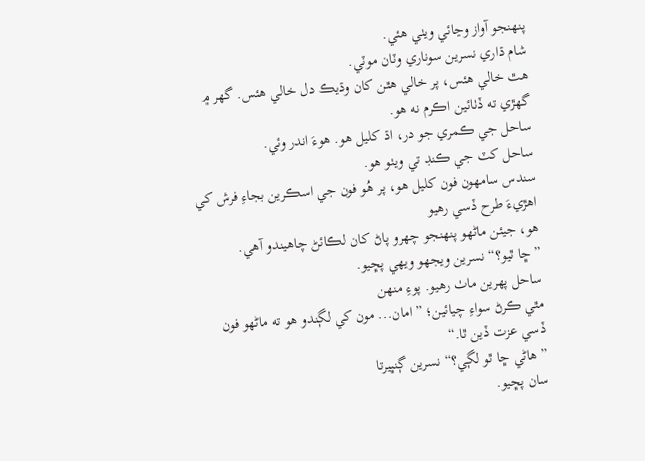پنهنجو آواز وڃائي ويٺي هئي.
شام ڌاري نسرين سوناري وٽان موٽي.
هٿ خالي هئس، پر خالي هٿن کان وڌيڪ دل خالي هئس. گهر ۾ گهڙي ته ڏٺائين اڪرم نه هو.
ساحل جي ڪمري جو در، اڌ کليل هو. هوءَ اندر وئي.
ساحل کٽ جي ڪنڊ تي ويٺو هو.
سندس سامهون فون کليل هو، پر هُو فون جي اسڪرين بجاءِ فرش کي اهڙيءَ طرح ڏسي رهيو
هو، جيئن ماڻهو پنهنجو چهرو پاڻ کان لڪائڻ چاهيندو آهي.
”ڇا ٿيو؟“ نسرين ويجهو ويهي پڇيو.
ساحل پهرين ماٺ رهيو. پوءِ منهن
مٿي ڪرڻ سواءِ چيائين؛ ”امان... مون کي لڳندو هو ته ماڻهو فون ڏسي عزت ڏين ٿا.“
”هاڻي ڇا ٿو لڳي؟“ نسرين ڳنڀيرتا
سان پڇيو.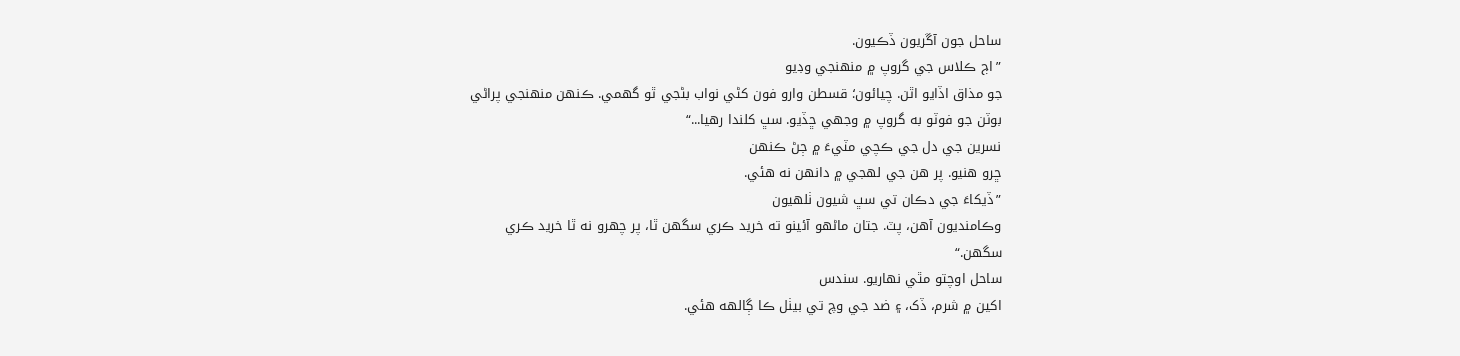ساحل جون آڱريون ڏڪيون.
”اڄ ڪلاس جي گروپ ۾ منهنجي وڊيو
جو مذاق اڏايو اٿن. چيائون؛ قسطن وارو فون کڻي نواب بڻجي ٿو گھمي. ڪنهن منهنجي پراڻي
بوٽن جو فوٽو به گروپ ۾ وجهي ڇڏيو. سڀ کلندا رهيا...“
نسرين جي دل جي ڪچي مٽيءَ ۾ ڄڻ ڪنهن
ڇرو هنيو. پر هن جي لهجي ۾ دانهن نه هئي.
”ڏيکاءَ جي دڪان تي سڀ شيون ٺلهيون
وڪامنديون آهن، پٽ. جتان ماڻهو آئينو ته خريد ڪري سگهن ٿا، پر چهرو نه ٿا خريد ڪري
سگهن.“
ساحل اوچتو مٿي نهاريو. سندس
اکين ۾ شرم، ڏک، ۽ ضد جي وچ تي بيٺل ڪا ڳالهه هئي.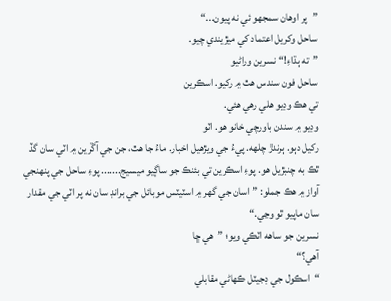”پر اوهان سمجهو ئي نه پيون...“
ساحل وکريل اعتماد کي ميڙيندي چيو.
”ته ٻڌاءِ!“ نسرين وراڻيو
ساحل فون سندس هٿ ۾ رکيو. اسڪرين
تي هڪ وڊيو هلي رهي هئي.
وڊيو ۾ سندن باورچي خانو هو. اٽو
رکيل دٻو. ٻرندڙ چلهه. پيءُ جي ويڙهيل اخبار. ماءُ جا هٿ، جن جي آڱرين ۾ اٽي سان گڏ
ٿڪ به چنبڙيل هو. پوءِ اسڪرين تي بئنڪ جو ساڳيو ميسيج....... پوءِ ساحل جي پنهنجي
آواز ۾ هڪ جملو: ”اسان جي گهر ۾ اسٽيٽس موبائل جي برانڊ سان نه پر اٽي جي مقدار
سان ماپيو ٿو وڃي.“
نسرين جو ساهه اٽڪي ويو؛ ”هي ڇا
آهي؟“
“اسڪول جي ڊجيٽل ڪهاڻي مقابلي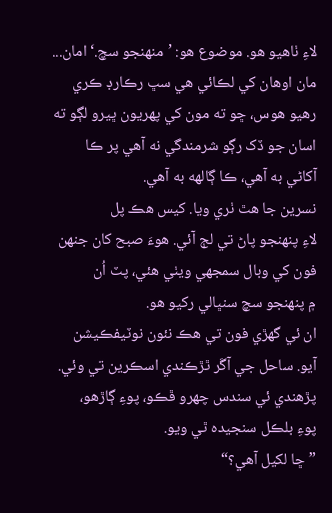لاءِ ٺاهيو هو. موضوع هو: ’منهنجو سچ.‘ امان... مان اوهان کي لڪائي هي سڀ رڪارڊ ڪري
رهيو هوس، ڇو ته مون کي پهريون ڀيرو لڳو ته اسان جو ڏک رڳو شرمندگي نه آهي پر ڪا
آکاڻي به آهي، ڪا ڳالهه به آهي.
نسرين جا هٿ ٺري ويا. کيس هڪ پل
لاءِ پنهنجو پاڻ تي لڄ آئي. هوءَ صبح کان جنهن فون کي وبال سمجهي ويٺي هئي، پٽ اُن
۾ پنهنجو سچ سنڀالي رکيو هو.
ان ئي گهڙي فون تي هڪ نئون نوٽيفڪيشن
آيو. ساحل جي آڱر ٿڙڪندي اسڪرين تي وئي. پڙهندي ئي سندس چهرو ڦڪو، پوءِ ڳاڙهو،
پوءِ بلڪل سنجيده ٿي ويو.
”ڇا لکيل آهي؟“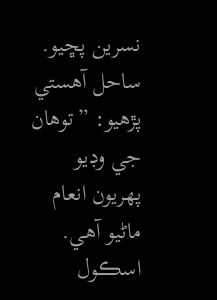نسرين پڇيو.
ساحل آهستي پڙهيو: ”توهان جي وڊيو پهريون انعام ماڻيو آهي. اسڪول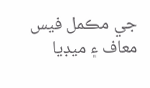جي مڪمل فيس معاف ۽ ميڊيا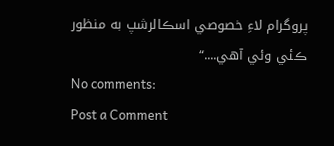پروگرام لاءِ خصوصي اسڪالرشپ به منظور ڪئي وئي آهي....“
No comments:
Post a Comment